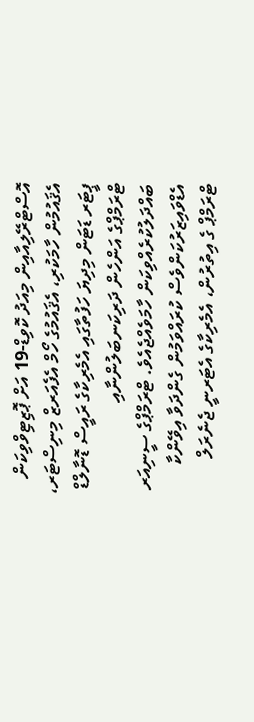އޮސްޓްރޭލިއާއިން މިއަދު ކޮވިޑް-19 އަށް ޕޮޒިޓިވްވިކަން އެޤައުމުން ހާމަކުރި، އެޤައުމުގެ ހޯމް އެފެއަރޒް މިނިސްޓަރ، ޕީޓަރ ޑަޓަން މިދިޔަ ހަފުތާގައި އެމެރިކާގެ ރައީސް ޑޮނާލްޑް ޓްރަމްޕްގެ އަންހެން ދަރިކަނބަލުންނާއި ބައްދަލުކުރެއްވިކަން ހާމަވެއްޖެއެވެ. ޓްރަމްޕްގެ ސީނިއަރ އެޑްވައިޒަރުކަންވެސް ކުރައްވަމުން ގެންދަވާ އިވޭންކާ ޓްރަމްޕް ގެ އިތުރުން، އެމެރިކާގެ އެޓަރނީ ޖެނެރަލް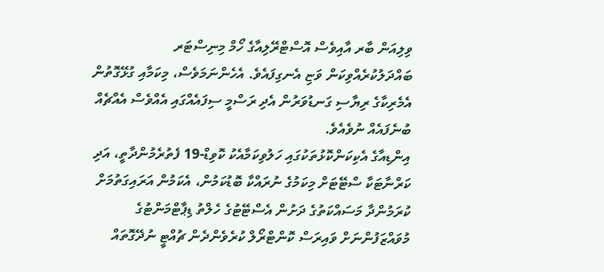ވިލިއަން ބާރ އާއިވެސް އޮސްޓްރޭލިއާގެ ހޯމް މިނިސްޓަރ ބައްދަލުކުރެއްވިކަން ވަޏި އެނގިފައެވެ. އެހެންނަމަވެސް، މިކަމާއި ގުޅޭގޮތުން އެމެރިކާގެ ރިޔާސި ގަނޑުވަރުން އެދި ރަސްމީ ސިފައެއްގައި އެއްވެސް އެއްޗެއް ބުނެފައެއް ނުވެއެވެ.
އިންޑިއާގެ އެކިކަންކޮޅުތަކުގައި ހަލުވިކަމާއެކު ކޮވިޑް-19 ފެތުރެމުންދާތީ، އަދި ކަރްނާޓަކާ ސްޓޭޓަށް މިކަމުގެ ނުރައްކާ ބޮޑުކަމުން، އެކަމުން އަރައިގަތުމަށް ކުރަމުންދާ މަސައްކަތުގެ ދަށުން އެސްޓޭޓުގެ ހެލްތު ޑިޕާޓްމަންޓުގެ މުވައްޒަފުންނަށް ވައިރަސް ކޮންޓްރޯލް ކުރެވެންދެން ޗުއްޓީ ނުދޭގޮތައް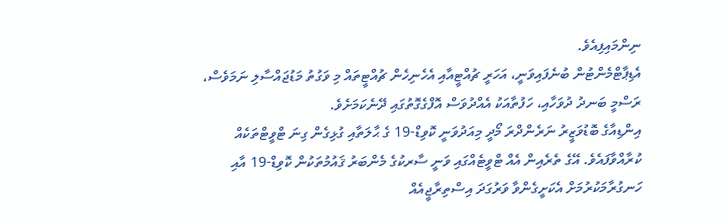ނިންމައިފިއެވެ.
އެޑިޕާޓްމެންޓުން ބުނެފައިވަނީ، އަހަރީ ޗުއްޓީއާއި އެހެނިހެން ޗުއްޓީތައް މި ވަގުތު މަޑުޖައްސާލި ނަމަވެސް، ރަސްމީ ބަނދު ދުވަހާއި، ހަފުތާއަކު އެއްދުވަސް އޮފްގެގޮތުގައި ދޭނެކަމަށެވެ.
އިންޑިއާގެ ބޮޑުވަޒީރު ނަރެންދްރަ މޯދީ މިއަދުވަނީ ކޮވިޑް-19 ގެ ޙާލަތާއި ގުޅިގެން ގިނަ ޓްވީޓްތަކެއް ކުރާއްވާފައެވެ. އޭގެ ތެރެއިން އެއް ޓްވީޓެއްގައި ވަނީ ސާރކުގެ މެންބަރު ޤައުމުތަކުން ކޮވިޑް-19 އާއި ހަނގުރާމަކުރުމަށް އެކަށީގެންވާ ވަރުގަދަ އިސްތިރާޖީއެއް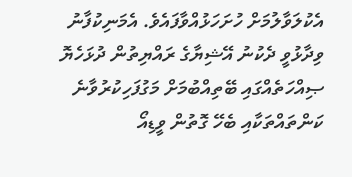އެކުލަވާލުމަށް ހުށަހަޅުއްވާފައެވެ. އެމަނިކުފާނު ވިދާޅުވީ ދެކުނު އޭޝިޔާގެ ރައްޔިތުން ދުޅަހެޔޮ ޞިއްހަތެއްގައި ބޭތިއްބުމަށް މަގުފަހިކުރުވާނެ ކަންތައްތަކާއި ބެހޭ ގޮތުން ވީޑިއޯ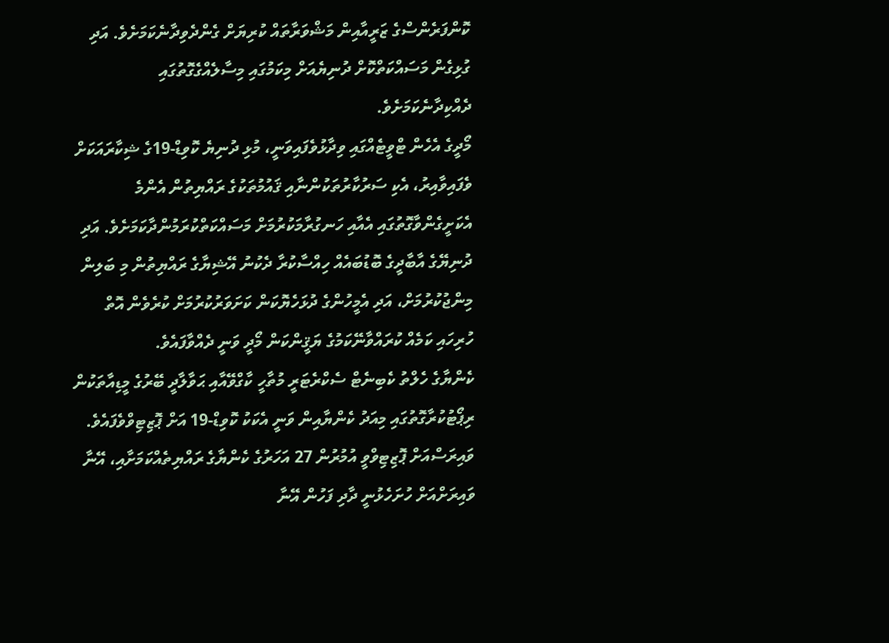ކޮންފަރެންސްގެ ޒަރީއާއިން މަޝްވަރާތައް ކުރިޔަށް ގެންދެވިދާނެކަމަށެވެ. އަދި ގުޅިގެން މަސައްކަތްކޮށް ދުނިޔެއަށް މިކަމުގައި މިސާލެއްގެގޮތުގައި ދެއްކިދާނެކަމަށެވެ.
މޯދީގެ އެހެން ޓްވީޓެއްގައި ވިދާޅުވެފައިވަނީ، މުޅި ދުނިޔެ ކޮވިޑް-19ގެ ޝިކާރައަކަށް ވެފައިވާއިރު، އެކި ސަރުކާރުތަކުންނާއި ޤައުމުތަކުގެ ރައްޔިތުން އެންމެ އެކަށީގެންވާގޮތުގައި އެއާއި ހަނގުރާމަކުރުމަށް މަސައްކަތްކުރަމުންދާކަމަށެވެ. އަދި ދުނިޔޭގެ އާބާދީގެ ބޮޑުބައެއް ހިއްސާކުރާ ދެކުނު އޭޝިޔާގެ ރައްޔިތުން މި ބަލިން މިންޖުކުރުމަށް، އަދި އެމީހުންގެ ދުޅަހެޔޮކަން ކަށަވަރުކުރުމަށް ކުރެވެން އޮތް ހުރިހައި ކަމެއް ކުރައްވާނޭކަމުގެ ޔަޤީންކަން މޯދީ ވަނީ ދެއްވާފައެވެ.
ކެންޔާގެ ހެލްތު ކެބިނެޓް ސެކްރެޓަރީ މުތާހީ ކާގްވޭއާއި ޙަވާލާދީ ބޭރުގެ މީޑިއާތަކުން ރިޕޯޓުކުރާގޮތުގައި މިއަދު ކެންޔާއިން ވަނީ އެކަކު ކޮވިޑް-19 އަށް ޕޮޒިޓިވްވެފައެވެ.
ވައިރަސްއަށް ޕޮޒިޓިވްވީ އުމުރުން 27 އަހަރުގެ ކެންޔާގެ ރައްޔިތެއްކަމަށާއި، އޭނާ ވައިރަށްއަށް ހުށަހެޅުނީ ދާދި ފަހުން އޭނާ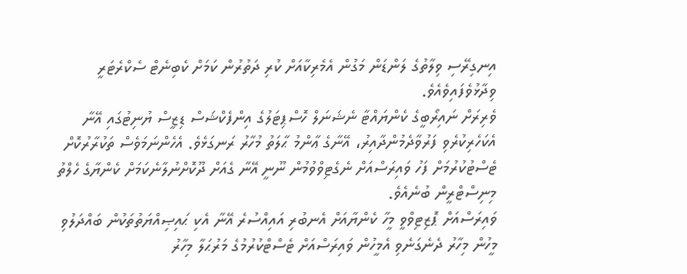އިނގިރޭސި ވިލާތުގެ ލަންޑަން މަގުން އެމެރިކާއަށް ކުރި ދަތުރުން ކަމަށް ކެބިނެޓް ސެކްރެޓަރީ ވިދާޅުވެފައިވެއެވެ.
ވެރިރަށް ނައިރޯބީގެ ކެންޔައްޓާ ނެޝަނަލް ހޮސްޕިޓަލުގެ އިންފެކްޝަސް ޑިޒީސް ޔުނިޓުގައި އޭނާ އެކަހެރިކުރެވި ފަރުވާދެމުންދާއިރު، އޭނާގެ ޢާންމު ޙާލަތު މުހާރު ރަނގަޅެވެ. އެހެންނަމަވެސް ތަކުރާރުކޮށް ޓެސްޓުކުރުމަށް ފަހު ވައިރަސްއަށް ނެގެޓިވްވުމުން ނޫނީ އޭނާ ގެއަށް ދޫކޮށްނުލާނެކަމަށް ކެންޔާގެ ހެލްތު މިނިސްޓްރީން ބުނެއެވެ.
ވައިރަސްއަށް ޕޮޒިޓިވްވީ މީހާ ކެންޔާއަށް އެނބުރި އައިއްސުރެ އޭނާ އެކި ޙައިޞިއްޔަތުތަކުން ބައްދަލުވި މީހުން މިހާރު ދެނެގަނެވި އެމީހުން ވައިރަސްއަށް ޓެސްޓްކުރުމުގެ މަރުޙަލާ މިހާރު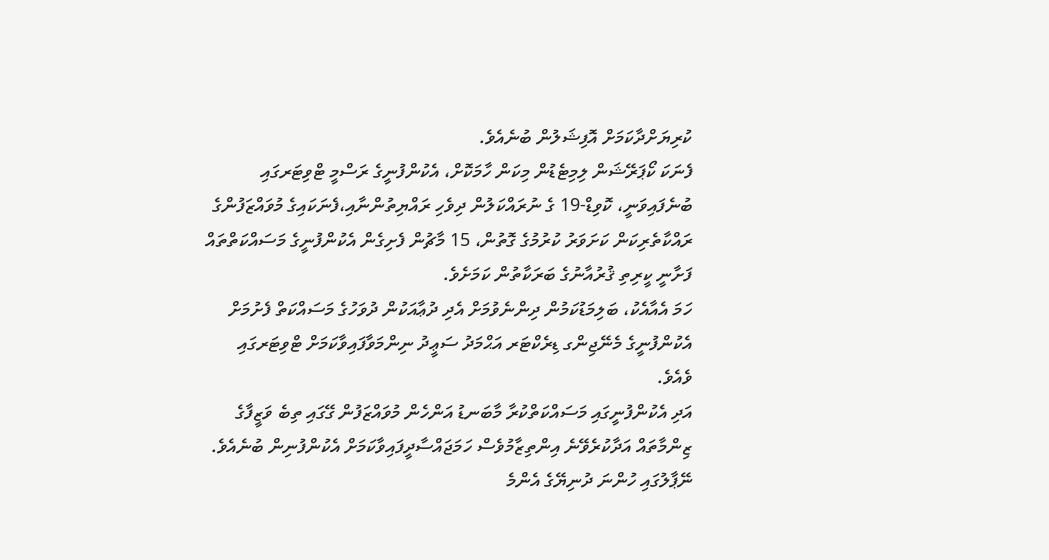ކުރިޔަށްދާކަމަށް އޮފިޝަލުން ބުނެއެވެ.
ފެނަކަ ކޯޕަރޭޝަން ލިމިޓެޑުން މިކަން ހާމަކޮށް، އެކުންފުނީގެ ރަސްމީ ޓްވިޓަރގައި ބުނެފައިވަނީ، ކޮވިޑް-19 ގެ ނުރައްކަލުން ދިވެހި ރައްޔިތުންނާއި،ފެނަކައިގެ މުވައްޒަފުންގެ ރައްކާތެރިކަން ކަށަވަރު ކުރުމުގެ ގޮތުން، 15 މާޗުން ފެށިގެން އެކުންފުނީގެ މަސައްކަތްތައް ފަށާނީ ކީރިތި ޤުރުއާނުގެ ބަރަކާތުން ކަމަށެވެ.
ހަމަ އެއާއެކު، ބަލިމަޑުކަމުން ދިންނެވުމަށް އެދި ދުޢާއަކުން ދުވަހުގެ މަސައްކަތް ފެށުމަށް އެކުންފުނީގެ މެނޭޖިންގ ޑިރެކްޓަރ އަޙްމަދު ސަޢީދު ނިންމަވާފައިވާކަމަށް ޓްވިޓަރގައި ވެއެވެ.
އަދި އެކުންފުނީގައި މަސައްކަތްކުރާ މާބަނޑު އަންހެން މުވައްޒަފުން ގޭގައި ތިބެ ވަޒީފާގެ ޒިންމާތައް އަދާކުރެވޭނެ އިންތިޒާމުވެސް ހަމަޖައްސާދީފައިވާކަމަށް އެކުންފުނިން ބުނެއެވެ.
ނޭޕާލުގައި ހުންނަ ދުނިޔޭގެ އެންމެ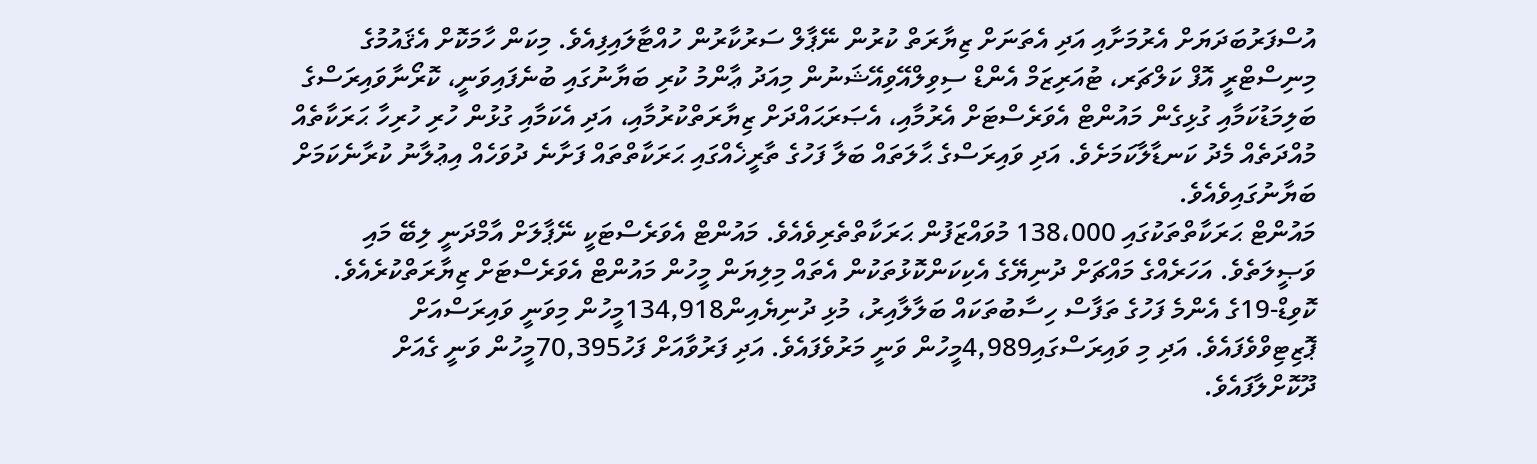އުސްފަރުބަދަޔަށް އެރުމަށާއި އަދި އެތަނަށް ޒިޔާރަތް ކުރުން ނޭޕާލް ސަރުކާރުން ހުއްޓާލައިފިއެވެ. މިކަން ހާމަކޮށް އެޤައުމުގެ މިނިސްޓްރީ އޮފް ކަލްޗަރ، ޓުއަރިޒަމް އެންޑް ސިވިލްއޭވިއޭޝަނުން މިއަދު ޢާންމު ކުރި ބަޔާނުގައި ބުނެފައިވަނީ، ކޮރޯނާވައިރަސްގެ ބަލިމަޑުކަމާއި ގުޅިގެން މައުންޓް އެވަރެސްޓަށް އެރުމާއި، އެޞަރަޙައްދަށް ޒިޔާރަތްކުރުމާއި، އަދި އެކަމާއި ގުޅުން ހުރި ހުރިހާ ޙަރަކާތެއް މުއްދަތެއް މެދު ކަނޑާލާކަމަށެވެ. އަދި ވައިރަސްގެ ޙާލަތައް ބަލާ ފަހުގެ ތާރީޚެއްގައި ޙަރަކާތްތައް ފަށާނެ ދުވަހެއް އިޢުލާނު ކުރާނެކަމަށް ބަޔާނުގައިވެއެވެ.
މައުންޓް ޙަރަކާތްތަކުގައި 138،000 މުވައްޒަފުން ޙަރަކާތްތެރިވެއެވެ. މައުންޓް އެވަރެސްޓަކީ ނޭޕާލަށް އާމްދަނީ ލިބޭ މައި ވަޞީލަތެވެ. އަހަރެއްގެ މައްޗަށް ދުނިޔޭގެ އެކިކަންކޮޅުތަކުން އެތައް މިލިޔަން މީހުން މައުންޓް އެވަރެސްޓަށް ޒިޔާރަތްކުރެއެވެ.
ކޮވިޑް-19ގެ އެންމެ ފަހުގެ ތަފާސް ހިސާބުތަކައް ބަލާލާއިރު، މުޅި ދުނިޔެއިން134,918މީހުން މިވަނީ ވައިރަސްއަށް ޕޮޒިޓިވްވެފައެވެ. އަދި މި ވައިރަސްގައި4,989މީހުން ވަނީ މަރުވެފައެވެ. އަދި ފަރުވާއަށް ފަހު70,395މީހުން ވަނީ ގެއަށް ދޫކޮށްލާފައެވެ.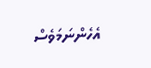އެހެންނަމަވެސް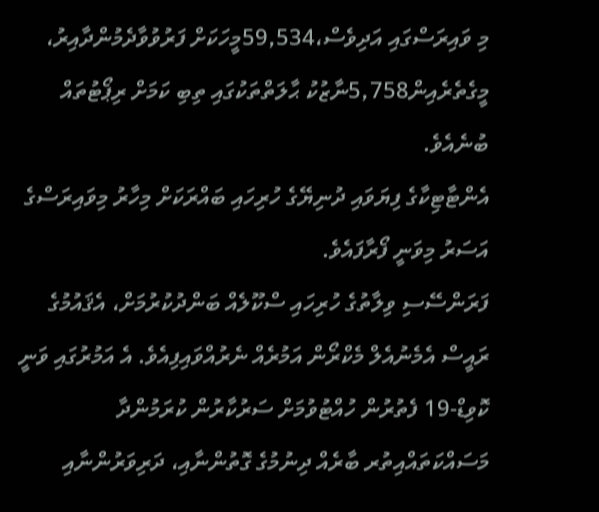މި ވައިރަސްގައި އަދިވެސް،59,534މީހަކަށް ފަރުވުވާދެމުންދާއިރު، މީގެތެރެއިން5,758ނާޒުކު ޙާލަތްތަކުގައި ތިބި ކަމަށް ރިޕޯޓުތައް ބުނެއެވެ.
އެންޓާޓިކާގެ ފިޔަވައި ދުނިޔޭގެ ހުރިހައި ބައްރަކަށް މިހާރު މިވައިރަސްގެ އަސަރު މިވަނީ ފޯރާފައެވެ.
ފަރަންސޭސި ވިލާތުގެ ހުރިހައި ސްކޫލެއް ބަންދުކުރުމަށް، އެޤައުމުގެ ރައީސް އެމެނުއެލް މެކްރޯން އަމުރެއް ނެރުއްވައިފިއެވެ. އެ އަމުރުގައި ވަނީ ކޮވިޑް-19 ފެތުރުން ހުއްޓުވުމަށް ސަރުކާރުން ކުރަމުންދާ މަސައްކަތައްއިތުރ ބާރެއް ދިނުމުގެ ގޮތުންނާއި، ދަރިވަރުންނާއި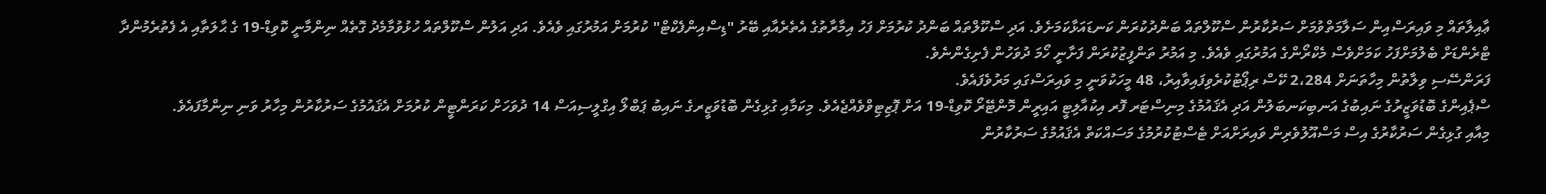ޢާއިލާތައް މި ވައިރަސްއިން ސަލާމަތްވުމަށް ސަރުކާރުން ސްކޫލްތައް ބަންދުކުރަން ކަނޑައަޅާކަމަށެވެ. އަދި ސްކޫލްތައް ބަންދު ކުރުމަށް ފަހު އިމާރާތުގެ އެތެރެއާއި ބޭރު "ޑިސްއިންފެކްޓް" ކުރުމަށް އަމުރުގައި ވެއެވެ. އަދި އަލުން ސްކޫލްތައް ހުޅުވުމާމެދު ގޮތެއް ނިންމާނީ ކޮވިޑް-19 ގެ ޙާލަތާއި އެ ފެތުރެމުންދާ ޓްރެންޑަށް ބެލުމަށްފަހު ކަމަށްވެސް މެކްރޯންގެ އަމުރުގައި ވެއެވެ. މި އަމުރު ތަންފީޒުކުރަން ފަށާނީ ހޯމަ ދުވަހުން ފެށިގެންނެވެ.
ފަރަންސޭސި ވިލާތުން މިހާތަނަށް 2،284 ކޭސް ރިޕޯޓުކުރެވިފައިވާއިރު، 48 މީހަކުވަނީ މި ވައިރަސްގައި މަރުވެފައެވެ.
ސްޕެއިންގެ ބޮޑުވަޒީރުގެ ނައިބުގެ އަނބިކަނބަލުން އަދި އެޤައުމުގެ މިނިސްޓަރ ފޮރ އިކުއާލިޓީ އައިރީން މޮންޓޭރޯ ކޮވިޑް-19 އަށް ޕޮޒިޓިވްވެއްޖެއެވެ. މިކަމާއި ގުޅިގެން ބޮޑުވަޒީރގެ ނައިބު ޕަބްލޯ އިގްލީސިއަސް 14 ދުވަހަށް ކަރަންޓީން ކުރުމަށް އެޤައުމުގެ ސަރުކާރުން މިހާރު ވަނި ނިންމާފައެވެ.
މިއާއި ގުޅިގެން ސަރުކާރުގެ އިސް މަސްއޫލުވެރިން ވައިރަށްއަށް ޓެސްޓުކުރުމުގެ މަސައްކަތް އެޤައުމުގެ ސަރުކާރުން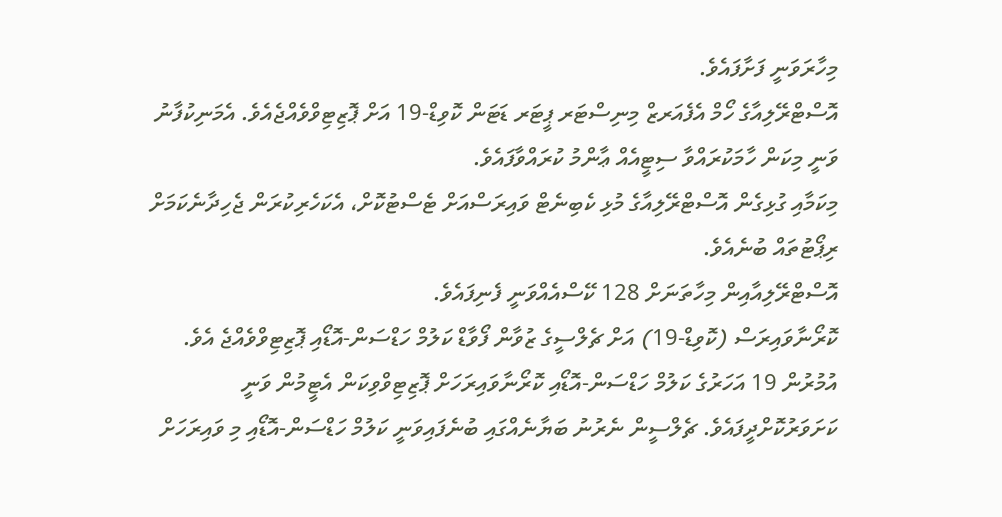މިހާރަވަނީ ފަށާފައެވެ.
އޮސްޓްރޭލިއާގެ ހޯމް އެފެއަރޒް މިނިސްޓަރ ޕީޓަރ ޑަޓަން ކޮވިޑް-19 އަށް ޕޮޒިޓިވްވެއްޖެއެވެ. އެމަނިކުފާނު ވަނީ މިކަން ހާމަކުރައްވާ ސިޓީއެއް ޢާންމު ކުރައްވާފައެވެ.
މިކަމާއި ގުޅިގެން އޮސްޓްރޭލިއާގެ މުޅި ކެބިނެޓް ވައިރަސްއަށް ޓެސްޓުކޮށް، އެކަހެރިކުރަން ޖެހިދާނެކަމަށް ރިޕޯޓުތައް ބުނެއެވެ.
އޮސްޓްރޭލިއާއިން މިހާތަނަށް 128 ކޭސްއެއްވަނީ ފެނިފައެވެ.
ކޮރޯނާވައިރަސް (ކޮވިޑް-19) އަށް ޗެލްސީގެ ޒުވާން ފޯވާޑް ކަލުމް ހަޑްސަން-އޮޑޯއި ޕޮޒިޓިވްވެއްޖެ އެވެ.
އުމުރުން 19 އަހަރުގެ ކަލުމް ހަޑްސަން-އޮޑޯއި ކޮރޯނާވައިރަހަށް ޕޮޒިޓިވްވިކަން އެޓީމުން ވަނީ ކަށަވަރުކޮށްދީފައެވެ. ޗެލްސީން ނެރުނު ބަޔާނެއްގައި ބުނެފައިވަނީ ކަލުމް ހަޑްސަން-އޮޑޯއި މި ވައިރަހަށް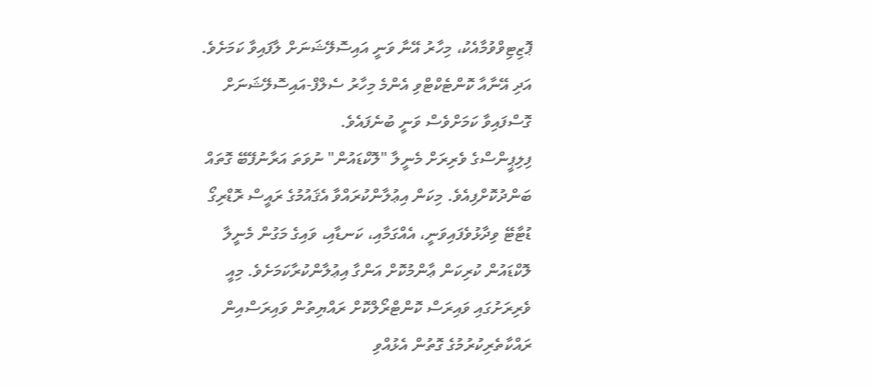ޕޮޒިޓިވްވުމާއެކު، މިހާރު އޭނާ ވަނީ އައިސޮލޭޝަނަށް ލާފައިވާ ކަމަށެވެ. އަދި އޭނާއާ ކޮންޓެކްޓްވި އެންމެ މިހާރު ސެލްފް-އައިސޮލޭޝަނަށް ގޮސްފައިވާ ކަމަށްވެސް ވަނީ ބުނެފައެވެ.
ފިލިޕީންސްގެ ވެރިރަށް މެނީލާ "ލޮކްޑައުން" ނުވަތަ އަރާނުފޭބޭ ގޮތައް ބަންދުކޮށްފިއެވެ. މިކަން އިޢުލާންކުރައްވާ އެޤައުމުގެ ރައީސް ރޮޑްރިގޯ ޑުޓާޓޭ ވިދާޅުވެފައިވަނީ، އެއްގަމާއި، ކަނޑާއި، ވައިގެ މަގުން މެނީލާ ލޮކްޑައުން ކުރިކަން ޢާންމުކޮށް އަންގާ އިޢުލާންކުރާކަމަށެވެ. މިއީ ވެރިރަށުގައި ވައިރަސް ކޮންޓްރޯލްކޮށް ރައްޔިތުން ވައިރަސްއިން ރައްކާތެރިކުރުމުގެ ގޮތުން އެޅުއްވި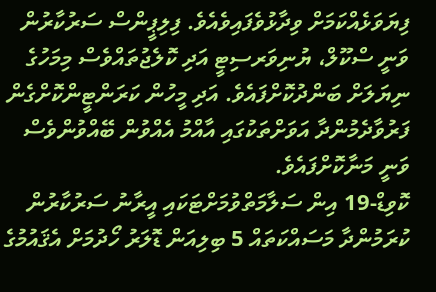ފިޔަވަޅެއްކަމަށް ވިދާޅުވެފައިވެއެވެ. ފިލިޕީންސް ސަރުކާރުން ވަނީ ސްކޫލް، ޔުނިވަރސިޓީ އަދި ކޮލެޖުތައްވެސް މިމަހުގެ ނިޔަލަށް ބަންދުކޮށްފައެވެ. އަދި މީހުން ކަރަންޓީންކޮށްގެން ފަރުވާދެމުންދާ އަވަށްތަކުގައި އާއްމު އެއްވުން ބޭއްވުންވެސް ވަނީ މަނާކޮށްފައެވެ.
ކޮވިޑް-19 އިން ސަލާމަތްވުމަށްޓަކައި އީރާނު ސަރުކާރުން ކުރަމުންދާ މަސައްކަތައް 5 ބިލިއަން ޑޮލަރު ހޯދުމަށް އެޤައުމުގެ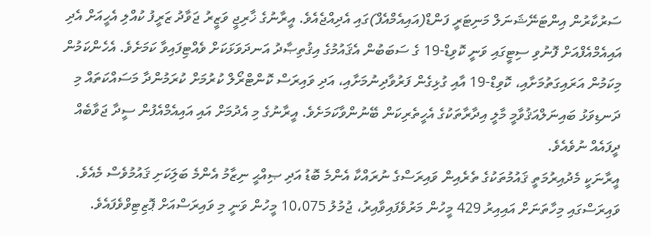ސަރުކާރުން އިންޓަނޭޝަނަލް މަނިޓަރީ ފަންޑް(އައިއެމްއެފް)ގައި އެދިއްޖެއެވެ. އީރާނުގެ ޚާރިޖީ ވަޒީރު ޖަވާދު ޒަރީފު ކުއްލި އެހީއަށް އެދި އައިއެމްއެފްއަށް ފޮނުވި ސިޓީގައި ވަނީ ކޮވިޑް-19 ގެ ސަބަބުން އެޤައުމުގެ އިޤުތިޞާދު އަނދަވަޅަކަށް ވެއްޓިފައިވާ ކަމަށެވެ. އެހެންކަމުން މިކަމުން އަރައިގަތުމަށާއި، ކޮވިޑް-19 އާއި ގުޅިގެން ފަރުވާދިނުމަށާއި، އަދި ވައިރަސް ކޮންޓްރޯލް ކުރުމަށް ކުރަމުންދާ މަސައްކަތައް މި ދަނޑިވަޅު ބައިނަލްއަޤުވާމީ މާލީ އިދާރާތަކުގެ އެހީތެރިކަން ބޭނުންވާކަމަށެވެ. އީރާނުގެ މި އެދުމަށް އައި އައިއެމްއެފުން ސީދާ ޖަވާބެއް ދީފައެއް ނުވެއެވެ.
އީރާނަކީ މެދުއިރުމަތީ ޤައުމުތަކުގެ ތެރެއިން ވައިރަސްގެ ނުރައްކާ އެންމެ ބޮޑު އަދި ޞިއްޙީ ނިޒާމު އެންމެ ބަލަިކަށި ޤައުމުވެސް މެއެވެ. ވައިރަސްގައި މިހާތަނަށް އައިއިރު 429 މީހުން މަރުވެފައިވާއިރު، ޖުމުލު 10،075 މީހުން ވަނީ މި ވައިރަސްއަށް ޕޮޒިޓިވްވެފައެވެ.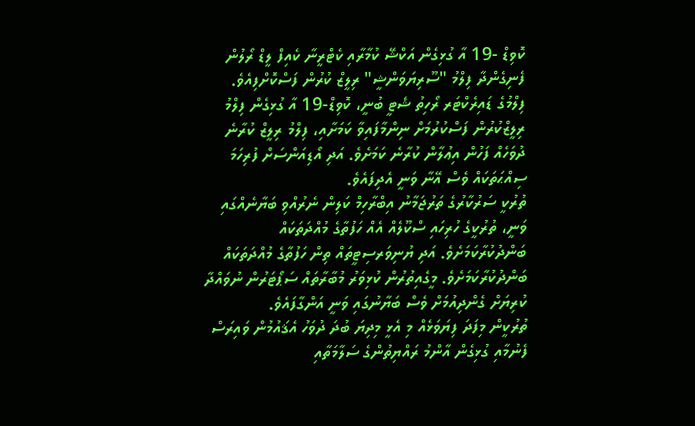ކޮވިޑް -19 އާ ގުޅިގެން އަކްޝޭ ކުމާރާއި ކެޓްރީނާ ކެއިފް ލީޑް ރޯލުން ފެނިގެންދާ ފިލްމު "ސޫރިޔަވަންޝީ" ރިލީޒް ކުރުން ފަސްކޮށްފިއެވެ. ފިލްމުގެ ޑައިރެކްޓަރ ރޯހިތު ޝެޓީ ބުނީ، ކޮވިޑް-19 އާ ގުޅިގެން ފިލްމު ރިލީޒްކުރުން ފަސްކުރުމަށް ނިންމާފައިވާ ކަމަށާއި، ފިލްމު ރިލީޒް ކުރާނެ ދުވަހެއް ފަހުން އިޢުލާން ކުރާނެ ކަމަށެވެ. އަދި އޯޑިއަންސަށް ފުރިހަމަ ސިއްޙަތަކައް ވެސް އޭނާ ވަނީ އެދިފައެވެ.
ތުރުކީ ސަރުކާރުގެ ތަރުޖަމާނު އިބްރާހިމް ކަލިން ނެރުއްވި ބަޔާނެއްގައި ވަނީ، ތުރުކީގެ ހުރިހައި ސްކޫލެއް އެއް ހަފުތާގެ މުއްދަތަކައް ބަންދުކުރާކަމަށެވެ. އަދި ޔުނިވަރސިޓީތައް ތިން ހަފުތާގެ މުއްދަތަކައް ބަންދުކުރާކަމަށެވެ. މީގެއިތުރުން ކުޅިވަރު މުބާރާތައް ސަޕޯޓަރުން ނުވައްދާ ކުރިޔަށް ގެންދިއުމަށް ވެސް ބަޔާނުގައި ވަނީ އަންގާފައެވެ.
ތުރުކީން މިފަދަ ފިޔަވަޅެއް މި އެޅީ މިދިޔަ ބުދަ ދުވަހު އެޤައުމުން ވައިރަސް ފެނުމާއި ގުޅިގެން އާންމު ރައްޔިތުންގެ ސަލާމަތާއި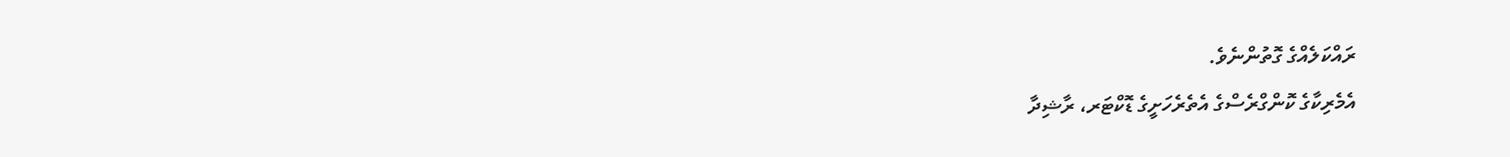ރައްކަލެއްގެ ގޮތުންނެވެ.
އެމެރިކާގެ ކޮންގްރެސްގެ އެތެރެހަށީގެ ޑޮކްޓަރ، ރާޝިދާ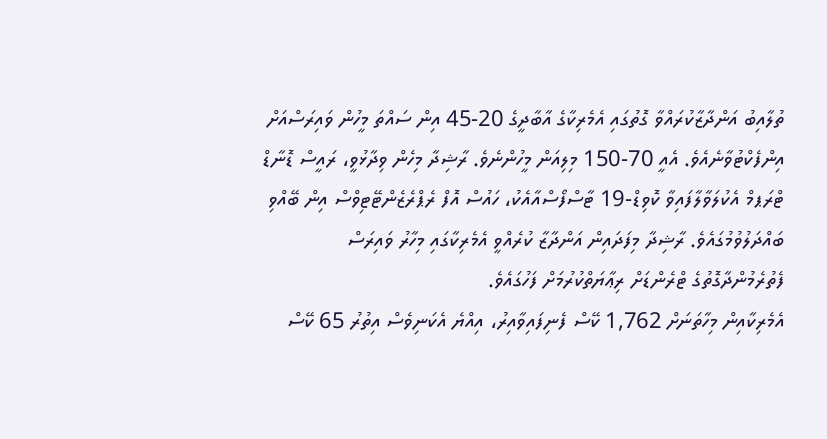ތުލާއިބު އަންދާޒާކުރައްވާ ގޮތުގައި އެމެރިކާގެ އާބާދީގެ 20-45 އިން ސައްތަ މީހުން ވައިރަސްއަށް އިންފެކްޓުވާނެއެވެ. އެއީ 70-150 މިލިއަން މީހުންނެވެ. ރާޝިދާ މިހެން ވިދާޅުވީ، ރައީސް ޑޮނާޑް ޓްރަޕމް އެކުލަވާލާފައިވާ ކޮވިޑް-19 ޓާސްފޯސްއާއެކު، ހައުސް އޮފް ރެޕްރެޒެންޓޭޓިވްސް އިން ބޭއްވި ބައްދަލުވުމުގައެވެ. ރާޝިދާ މިފަދައިން އަންދާޒާ ކުރެއްވީ އެމެރިކާގައި މިހާރު ވައިރަސް ފެތުރެމުންދާގޮތުގެ ޓްރެންޑަށް ރިޢާޔަތްކުރުމަށް ފަހުގައެވެ.
އެމެރިކާއިން މިހާތަނަށް 1,762 ކޭސް ފެނިފައިވާއިރު، އިއްޔެ އެކަނިވެސް އިތުރު 65 ކޭސް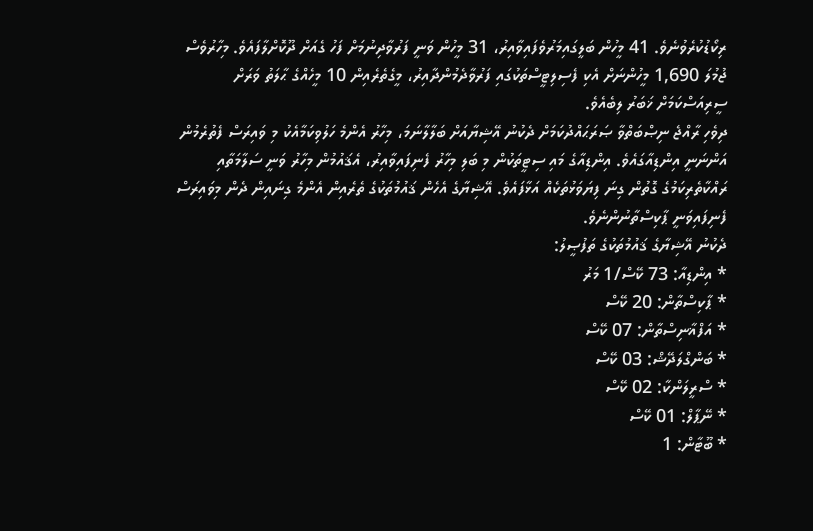ރިކޯޑުކުރެވުނެވެ. 41 މީހުން ބަލީގައިމަރުވެފައިވާއިރު، 31 މީހުން ވަނީ ފަރުވާދިނުމަށް ފަހު ގެއަށް ދޫކޮށްލާފައެވެ. މިހާރުވެސް ޖުމުލަ 1,690 މީހުންނަށް އެކި ފެސިލިޓީސްތަކުގައި ފަރުވާދެމުންދާއިރު، މީގެތެރެއިން 10 މީހެއްގެ ޙާލަތު ވަރަށް ސީރިއަސްކަމަށް ޚަބަރު ލިބެއެވެ.
ދިވެހި ރާއްޖެ ނިޞްބަތްވާ ޞަރަޙައްދުކަމަށް ދެކުނު އޭޝިޔާއަށް ބަލާލާނަމަ، މިހާރު އެންމެ ހަލުވިކަމާއެކު މި ވައިރަސް ފެތުރެމުން އަންނަނީ އިންޑިއާގައެވެ. އިންޑިއާގެ މައި ސިޓީތަކުން މި ބަލި މިހާރު ފެނިފައިވާއިރު، އެޤައުމުން މިހާރު ވަނީ ސަލާމަތާއި ރައްކާތެރިކަމުގެ ގޮތުން ގިނަ ފިޔަވަޅުތަކެއް އަޅާފައެވެ. އޭޝިޔާގެ އެހެން ޤައުމުތަކުގެ ތެރެއިން އެންމެ ގިނައިން ދެން މިވައިރަސް ފެނިފައިވަނީ ޕާކިސްތާނުންނެވެ.
ދެކުނު އޭޝިޔާގެ ޤައުމުތަކުގެ ތަފުޞީލު:
* އިންޑިއާ: 73 ކޭސް/1 މަރު
* ޕާކިސްތާން: 20 ކޭސް
* އަފްޣާނިސްތާން: 07 ކޭސް
* ބަންގްލަދޭޝް: 03 ކޭސް
* ސްރީލަންކާ: 02 ކޭސް
* ނޭޕާލް: 01 ކޭސް
* ބޫޓާން: 1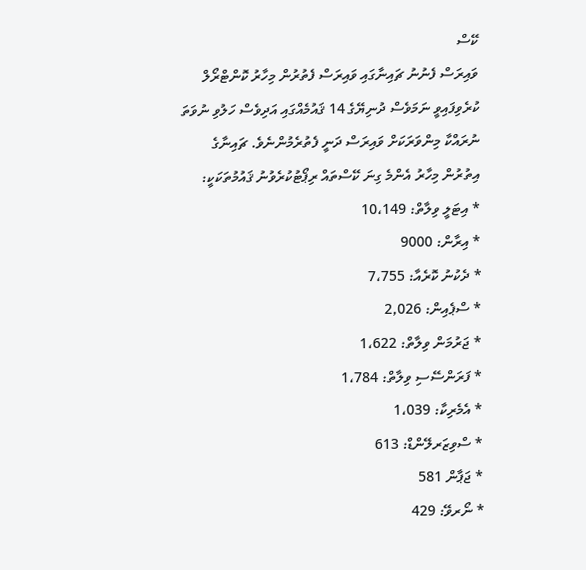ކޭސް
ވައިރަސް ފެނުނު ޗައިނާގައި ވައިރަސް ފެތުރުން މިހާރު ކޮންޓްރޯލް ކުރެވިފައިވީ ނަމަވެސް ދުނިޔޭގެ 14 ޤައުމެއްގައި އަދިވެސް ހަލުވި ނުވަތަ ނުރައްކާ މިންވަރަކަށް ވައިރަސް ދަނީ ފެތުރެމުންނެވެ. ޗައިނާގެ އިތުރުން މިހާރު އެންމެ ގިނަ ކޭސްތައް ރިޕޯޓުކުރެވުނު ޤައުމުތަކަކީ:
* އިޓަލީ ވިލާތް: 10،149
* އިރާން: 9000
* ދެކުނު ކޮރެއާ: 7،755
* ސްޕެއިން: 2,026
* ޖަރުމަން ވިލާތް: 1،622
* ފަރަންސޭސި ވިލާތް: 1،784
* އެމެރިކާ: 1،039
* ސްވިޒަރލޭންޑް: 613
* ޖަޕާން 581
* ނޯރވޭ: 429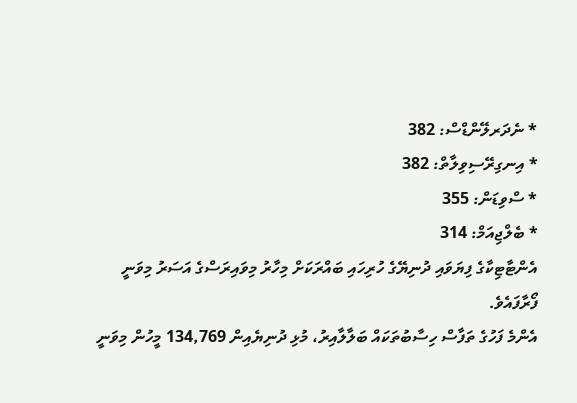* ނެދަރލޭންޑްސް: 382
* އިނގިރޭސިވިލާތް: 382
* ސްވިޑަން: 355
* ބެލްޖިއަމް: 314
އެންޓާޓިކާގެ ފިޔަވައި ދުނިޔޭގެ ހުރިހައި ބައްރަކަށް މިހާރު މިވައިރަސްގެ އަސަރު މިވަނީ ފޯރާފައެވެ.
އެންމެ ފަހުގެ ތަފާސް ހިސާބުތަކައް ބަލާލާއިރު، މުޅި ދުނިޔެއިން 134,769 މީހުން މިވަނީ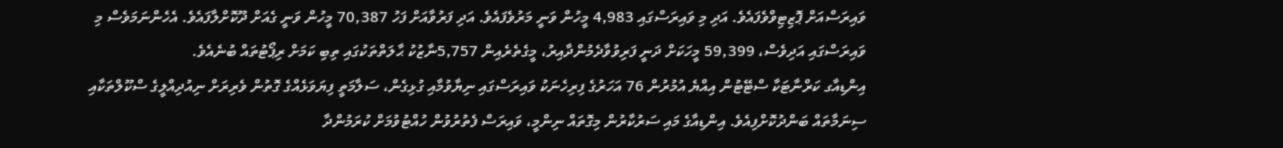ވައިރަސްއަށް ޕޮޒިޓިވްވެފައެވެ. އަދި މި ވައިރަސްގައި 4,983 މީހުން ވަނީ މަރުވެފައެވެ. އަދި ފަރުވާއަށް ފަހު 70,387 މީހުން ވަނީ ގެއަށް ދޫކޮށްލާފައެވެ. އެހެންނަމަވެސް މި ވައިރަސްގައި އަދިވެސް، 59,399 މީހަކަށް ދަނީ ފަރިވުވާދެމުންދާއިރު، މީގެތެރެއިން 5,757ނާޒުކު ޙާލަތްތަކުގައި ތިބި ކަމަށް ރިޕޯޓުތައް ބުނެއެވެ.
އިންޑިއާގ ކަރްނާޓަކާ ސްޓޭޓުން އިއްޔެ އުމުރުން 76 އަހަރުގެ ފިރިހެނަކު ވައިރަސްގައި ނިޔާވުމާއި ގުޅިގެން، ސަލާމަތީ ފިޔަވަޅެއްގެ ގޮތުން ވެރިރަށް ނިއުދިއްލީގެ ސްކޫލްތަކާއި ސިނަމާތައް ބަންދުކޮށްފިއެވެ. އިންޑިއާގެ މައި ސަރުކާރުން މިގޮތައް ނިންމީ، ވައިރަސް ފެތުރުވުން ހުއްޓުވުމަށް ކުރަމުންދާ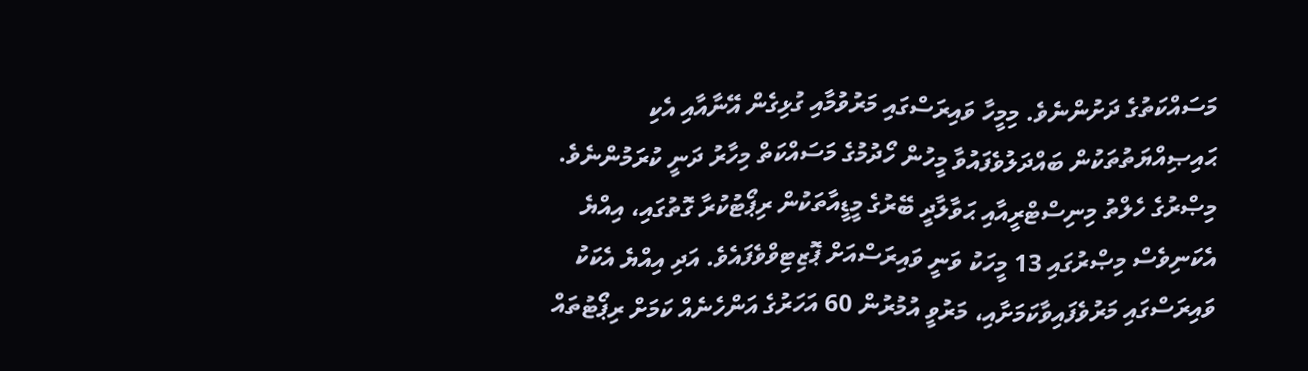މަސައްކަތުގެ ދަށުންނެވެ. މިމީހާ ވައިރަސްގައި މަރުވުމާއި ގުޅިގެން އޭނާއާއި އެކި ޙައިޞިއްޔަތުތަކުން ބައްދަލުވެފައުވާ މީހުން ހޯދުމުގެ މަސައްކަތް މިހާރު ދަނީ ކުރަމުންނެވެ.
މިޞްރުގެ ހެލްތު މިނިސްޓްރީއާއި ޙަވާލާދީ ބޭރުގެ މީޑީއާތަކުން ރިޕޯޓުކުރާ ގޮތުގައި، އިއްޔެ އެކަނިވެސް މިޞްރުގައި 13 މީހަކު ވަނީ ވައިރަސްއަށް ޕޮޒިޓިވްވެފައެވެ. އަދި އިއްޔެ އެކަކު ވައިރަސްގައި މަރުވެފައިވާކަމަށާއި، މަރުވީ އުމުރުން 60 އަހަރުގެ އަންހެނެއް ކަމަށް ރިޕޯޓުތައް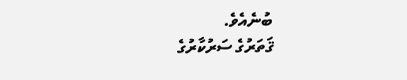ބުނެއެވެ.
ޤަތަރުގެ ސަރުކާރުގެ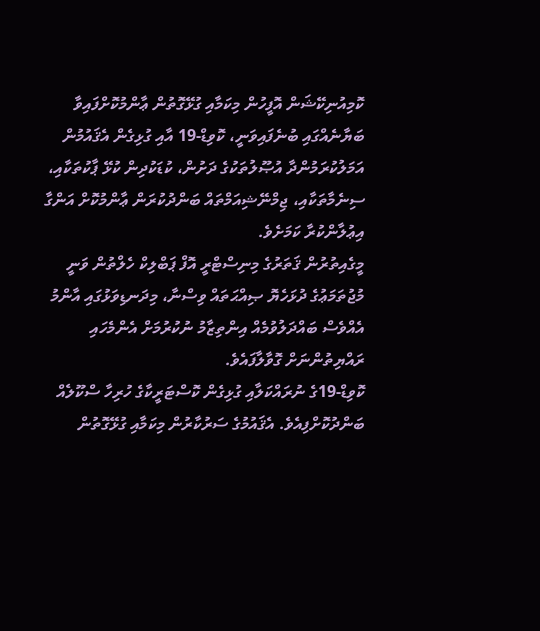ކޮމިއުނިކޭޝަން އޮފީހުން މިކަމާއި ގުޅޭގޮތުން ޢާންމުކޮށްފައިވާ ބަޔާނެއްގައި ބުނެފައިވަނީ، ކޮވިޑް-19 އާއި ގުޅިގެން އެޤައުމުން އަމަލުކުރަމުންދާ އުޞޫލުތަކުގެ ދަށުން، ކުޑަކުދިން ކުޅޭ ޕާކުތަކާއި، ސިނެމާތަކާއި، ޖިމްނޭޝިއަމްތައް ބަންދުކުރަން ޢާންމުކޮށް އަންގާ އިޢުލާންކުރާ ކަމަށެވެ.
މީގެއިތުރުން ޤަތަރުގެ މިނިސްޓްރީ އޮފް ޕަބްލިކް ހެލްތުން ވަނީ މުޖުތަމަޢުގެ ދުޅަހެޔޮ ޞިއްޙަތައް ވިސްނާ، މިދަނޑިވަޅުގައި އާންމު އެއްވެސް ބައްދަލުވުމެއް އިންތިޒާމު ނުކުރުމަށް އެންމެހައި ރައްޔިތުންނަށް ގޮވާލާފައެވެ.
ކޮވިޑް-19ގެ ނުރައްކަލާއި ގުޅިގެން ކޮސްޓަރީކާގެ ހުރިހާ ސްކޫލެއް ބަންދުކޮށްފިއެވެ. އެޤައުމުގެ ސަރުކާރުން މިކަމާއި ގުޅޭގޮތުން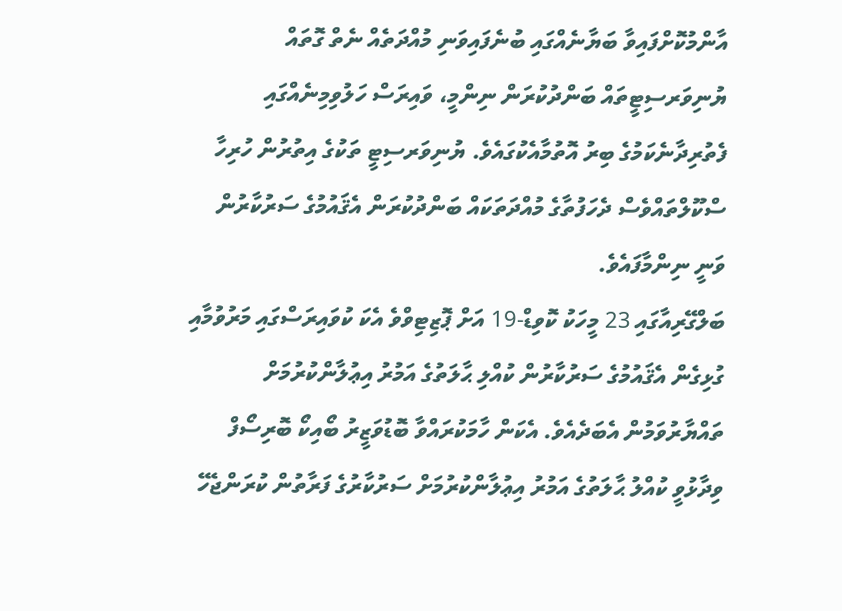އާންމުކޮށްފައިވާ ބަޔާނެއްގައި ބުނެފައިވަނި މުއްދަތެއް ނެތް ގޮތައް ޔުނިވަރސިޓީތައް ބަންދުކުރަން ނިންމީ، ވައިރަސް ހަލުވިމިނެއްގައި ފެތުރިދާނެކަމުގެ ބިރު އޮތުމާއެކުގައެވެ. ޔުނިވަރސިޓީ ތަކުގެ އިތުރުން ހުރިހާ ސްކޫލްތައްވެސް ދެހަފުތާގެ މުއްދަތަކައް ބަންދުކުރަން އެޤައުމުގެ ސަރުކާރުން ވަނީ ނިންމާފައެވެ.
ބަލްގޭރިއާގައި 23 މީހަކު ކޮވިޑް-19 އަށް ޕޮޒިޓިވްވެ އެކަ ކުވައިރަސްގައި މަރުވުމާއި ގުޅިގެން އެޤައުމުގެ ސަރުކާރުން ކުއްލި ޙާލަތުގެ އަމުރު އިޢުލާންކުރުމަށް ތައްޔާރުވަމުން އެބަދެއެވެ. އެކަން ހާމަކުރައްވާ ބޮޑުވަޒީރު ބޯއިކޯ ބޮރިސޯފް ވިދާޅުވީ ކުއްލު ޙާލަތުގެ އަމުރު އިޢުލާންކުރުމަށް ސަރުކާރުގެ ފަރާތުން ކުރަންޖެހޭ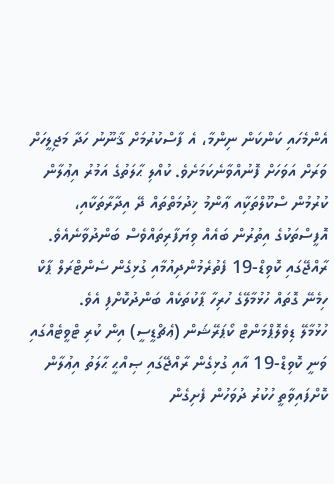އެންމެހައި ކަންކަން ނިންމާ، އެ ފާސްކުރުމަށް ޤާނޫނު ހަދާ މަޖިލީހަށް ވަރަށް އަވަހަށް ފޮނުއްވާނެކަމަށެވެ. ކުއްލި ޙާލަތުގެ އަމުރު އިޢުލާން ކުރުމުން ސްކޫލްތަކާިއ ޢާންމު ޚިދުމަތްތައް ދޭ އިދާރާތަކާއި، އޮފީސްތަކުގެ އިތުރުން ބައެއް ވިޔަފާރިތައްވެސް ބަންދުވާނެއެވެ.
ރާއްޖޭގައި ކޮވިޑް-19 ފެތުރެމުންދިއުމާއި ގުޅިގެން ސެންޓްރަލް ޕާކް ހިމެނޭ ގޮތައް ހުޅުމާލޭގެ ހުރިހާ ޕާކުތަކެއް ބަންދުކޮށްފި އެވެ.
ހުޅުމާލޭ ޑިވެލޮޕްމަންޓް ކޯޕަރޭޝަން (ޢެޗްޑީސީ) އިން ކުރި ޓްވީޓެއްގައި ވަނީ ކޮވިޑް-19 އާއި ގުޅިގެން ރާއްޖޭގައި ޞިއްޙީ ޙާލަތު އިޢުލާން ކޮށްފައިވާތީ ހުކުރު ދުވަހުން ފެށިގެން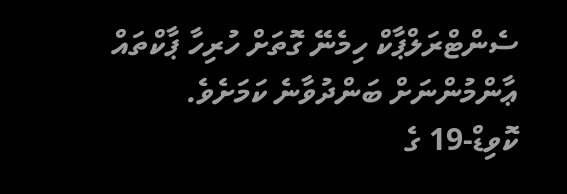ސެންޓްރަލްޕާކް ހިމެނޭ ގޮތަށް ހުރިހާ ޕާކްތައް ޢާންމުންނަށް ބަންދުވާނެ ކަމަށެވެ.
ކޮވިޑް-19 ގެ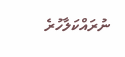ނުރައްކަލާހުރެ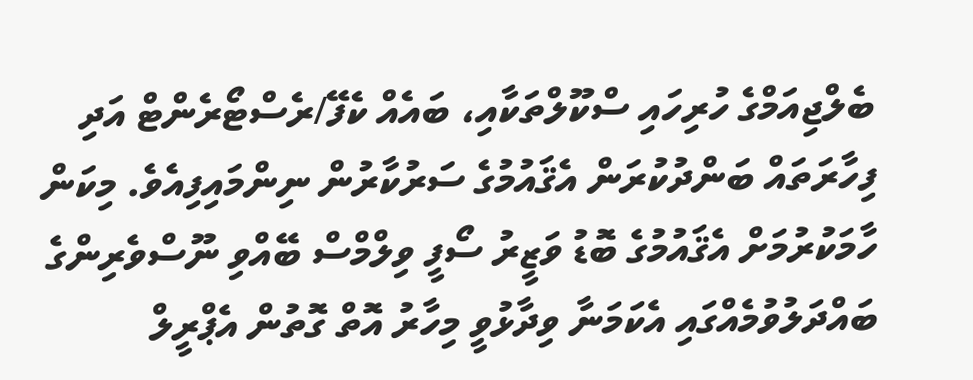ބެލްޖިއަމްގެ ހުރިހައި ސްކޫލްތަކާއި، ބައެއް ކެފޭ/ރެސްޓޯރެންޓް އަދި ފިހާރަތައް ބަންދުކުރަން އެޤައުމުގެ ސަރުކާރުން ނިންމައިފިއެވެ. މިކަން ހާމަކުރުމަށް އެޤައުމުގެ ބޮޑު ވަޒީރު ސޯފީ ވިލްމްސް ބޭއްވި ނޫސްވެރިންގެ ބައްދަލުވުމެއްގައި އެކަމަނާ ވިދާޅުވީ މިހާރު އޮތް ގޮތުން އެޕްރީލް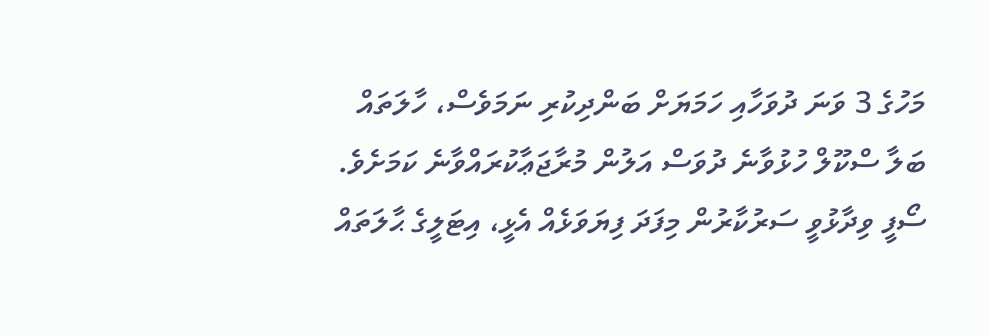މަހުގެ 3 ވަނަ ދުވަހާއި ހަމަޔަށް ބަންދިކުރި ނަމަވެސް، ހާލަތައް ބަލާ ސްކޫލް ހުޅުވާނެ ދުވަސް އަލުން މުރާޖަޢާކުރައްވާނެ ކަމަށެވެ. ސޯފީ ވިދާޅުވީ ސަރުކާރުން މިފަދަ ފިޔަވަޅެއް އެޅީ، އިޓަލީގެ ޙާލަތައް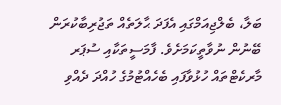ބަލާ، ބެލްޖިއަމްގައި އެފަދަ ޙާލަތެއް ތަޖުރިބާކުރަން ބޭނުން ނުވާތީކަމަށެވެ. ފާމަސީތަކާއި ސުޕަރ މާރކެޓްތައް ހުޅުވާފައި ބެހެއްޓުމުގެ ހުއްދަ ދެއްވި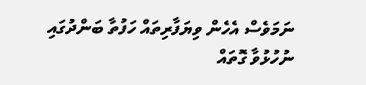ނަމަވެސް އެހެން ވިޔަފާރިތައް ހަފުތާ ބަންދުގައި ނުހުޅުވާ ގޮތައް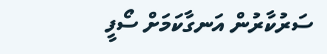ސަރުކާރުން އަނގާކަމަށް ސޯފީ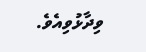ވިދާޅުވިއެވެ.